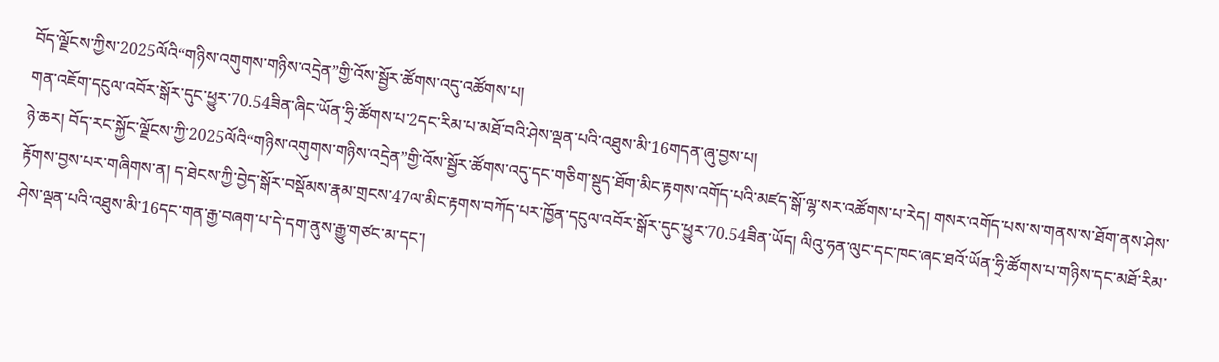བོད་ལྗོངས་ཀྱིས་2025ལོའི“གཉིས་འགུགས་གཉིས་འདྲེན”གྱི་འོས་སྦྱོར་ཚོགས་འདུ་འཚོགས་པ།
གན་འཇོག་དངུལ་འབོར་སྒོར་དུང་ཕྱུར་70.54ཟིན་ཞིང་ཡོན་ཧྲི་ཚོགས་པ་2དང་རིམ་པ་མཐོ་བའི་ཤེས་ལྡན་པའི་འཐུས་མི་16གདན་ཞུ་བྱས་པ།
ཉེ་ཆར། བོད་རང་སྐྱོང་ལྗོངས་ཀྱི་2025ལོའི“གཉིས་འགུགས་གཉིས་འདྲེན”གྱི་འོས་སྦྱོར་ཚོགས་འདུ་དང་གཅིག་སྡུད་ཐོག་མིང་རྟགས་འགོད་པའི་མཛད་སྒོ་ལྷ་སར་འཚོགས་པ་རེད། གསར་འགོད་པས་ས་གནས་ས་ཐོག་ནས་ཤེས་རྟོགས་བྱས་པར་གཞིགས་ན། ད་ཐེངས་ཀྱི་བྱེད་སྒོར་བསྡོམས་རྣམ་གྲངས་47ལ་མིང་རྟགས་བཀོད་པར་ཁྱོན་དངུལ་འབོར་སྒོར་དུང་ཕྱུར་70.54ཟིན་ཡོད། ལིའུ་ཧན་ལུང་དང་ཁང་ཞང་ཐའོ་ཡོན་ཧྲི་ཚོགས་པ་གཉིས་དང་མཐོ་རིམ་ཤེས་ལྡན་པའི་འཐུས་མི་16དང་གན་རྒྱ་བཞག་པ་དེ་དག་ནུས་རྒྱུ་གཙང་མ་དང་།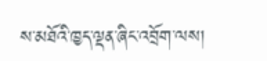ས་མཐོའི་ཁྱད་ལྡན་ཞིང་འབྲོག་ལས།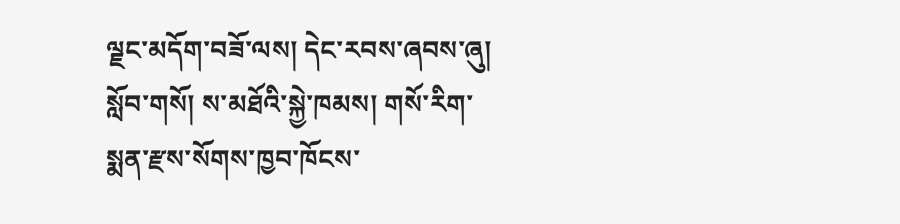ལྗང་མདོག་བཟོ་ལས། དེང་རབས་ཞབས་ཞུ། སློབ་གསོ། ས་མཐོའི་སྐྱེ་ཁམས། གསོ་རིག་སྨན་རྫས་སོགས་ཁྱབ་ཁོངས་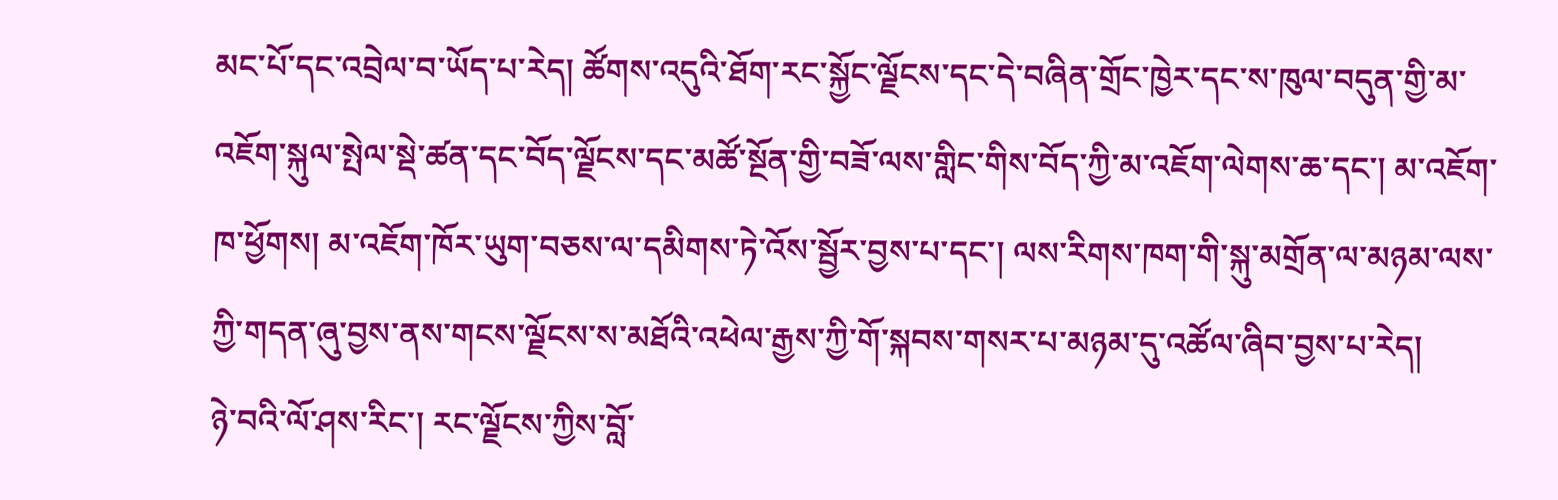མང་པོ་དང་འབྲེལ་བ་ཡོད་པ་རེད། ཚོགས་འདུའི་ཐོག་རང་སྐྱོང་ལྗོངས་དང་དེ་བཞིན་གྲོང་ཁྱེར་དང་ས་ཁུལ་བདུན་གྱི་མ་འཇོག་སྐུལ་སྤེལ་སྡེ་ཚན་དང་བོད་ལྗོངས་དང་མཚོ་སྔོན་གྱི་བཟོ་ལས་གླིང་གིས་བོད་ཀྱི་མ་འཇོག་ལེགས་ཆ་དང་། མ་འཇོག་ཁ་ཕྱོགས། མ་འཇོག་ཁོར་ཡུག་བཅས་ལ་དམིགས་ཏེ་འོས་སྦྱོར་བྱས་པ་དང་། ལས་རིགས་ཁག་གི་སྐུ་མགྲོན་ལ་མཉམ་ལས་ཀྱི་གདན་ཞུ་བྱས་ནས་གངས་ལྗོངས་ས་མཐོའི་འཕེལ་རྒྱས་ཀྱི་གོ་སྐབས་གསར་པ་མཉམ་དུ་འཚོལ་ཞིབ་བྱས་པ་རེད།
ཉེ་བའི་ལོ་ཤས་རིང་། རང་ལྗོངས་ཀྱིས་བློ་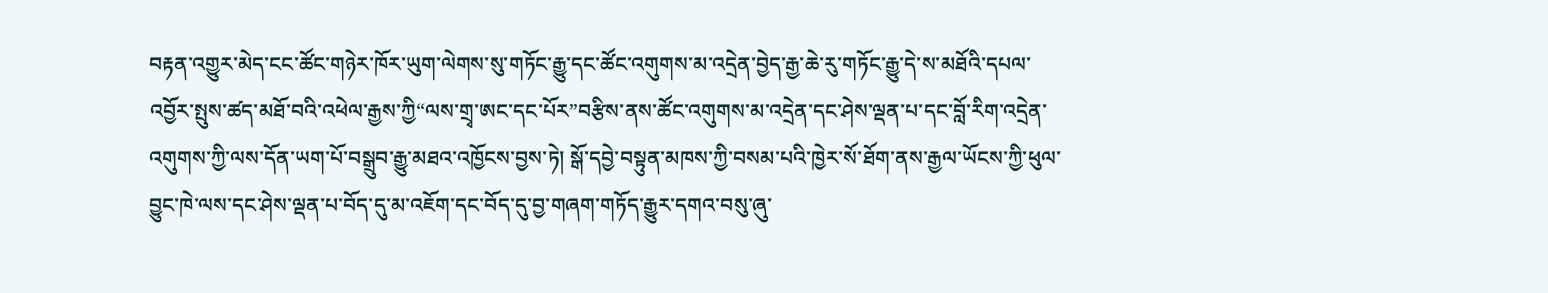བརྟན་འགྱུར་མེད་ངང་ཚོང་གཉེར་ཁོར་ཡུག་ལེགས་སུ་གཏོང་རྒྱུ་དང་ཚོང་འགུགས་མ་འདྲེན་བྱེད་རྒྱ་ཆེ་རུ་གཏོང་རྒྱུ་དེ་ས་མཐོའི་དཔལ་འབྱོར་སྤུས་ཚད་མཐོ་བའི་འཕེལ་རྒྱས་ཀྱི“ལས་གྲྭ་ཨང་དང་པོར”བརྩིས་ནས་ཚོང་འགུགས་མ་འདྲེན་དང་ཤེས་ལྡན་པ་དང་བློ་རིག་འདྲེན་འགུགས་ཀྱི་ལས་དོན་ཡག་པོ་བསྒྲུབ་རྒྱུ་མཐའ་འཁྱོངས་བྱས་ཏེ། སྒོ་དབྱེ་བསྟུན་མཁས་ཀྱི་བསམ་པའི་ཁྱེར་སོ་ཐོག་ནས་རྒྱལ་ཡོངས་ཀྱི་ཕུལ་བྱུང་ཁེ་ལས་དང་ཤེས་ལྡན་པ་བོད་དུ་མ་འཇོག་དང་བོད་དུ་བྱ་གཞག་གཏོད་རྒྱུར་དགའ་བསུ་ཞུ་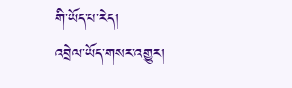གི་ཡོད་པ་རེད།
འབྲེལ་ཡོད་གསར་འགྱུར།